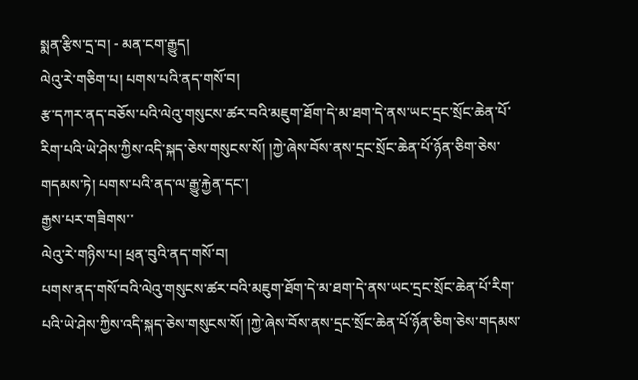སྨན་རྩིས་དྲ་བ། - མན་ངག་རྒྱུད།
ལེའུ་རེ་གཅིག་པ། པགས་པའི་ནད་གསོ་བ།
རྩ་དཀར་ནད་བཅོས་པའི་ལེའུ་གསུངས་ཚར་བའི་མཇུག་ཐོག་དེ་མ་ཐག་དེ་ནས་ཡང་དྲང་སྲོང་ཆེན་པོ་རིག་པའི་ཡེ་ཤེས་ཀྱིས་འདི་སྐད་ཅེས་གསུངས་སོ། །ཀྱེ་ཞེས་བོས་ནས་དྲང་སྲོང་ཆེན་པོ་ཉོན་ཅིག་ཅེས་གདམས་ཏེ། པགས་པའི་ནད་ལ་རྒྱུ་རྐྱེན་དང་།
རྒྱས་པར་གཟིགས་་
ལེའུ་རེ་གཉིས་པ། ཕྲན་བུའི་ནད་གསོ་བ།
པགས་ནད་གསོ་བའི་ལེའུ་གསུངས་ཚར་བའི་མཇུག་ཐོག་དེ་མ་ཐག་དེ་ནས་ཡང་དྲང་སྲོང་ཆེན་པོ་རིག་པའི་ཡེ་ཤེས་ཀྱིས་འདི་སྐད་ཅེས་གསུངས་སོ། །ཀྱེ་ཞེས་བོས་ནས་དྲང་སྲོང་ཆེན་པོ་ཉོན་ཅིག་ཅེས་གདམས་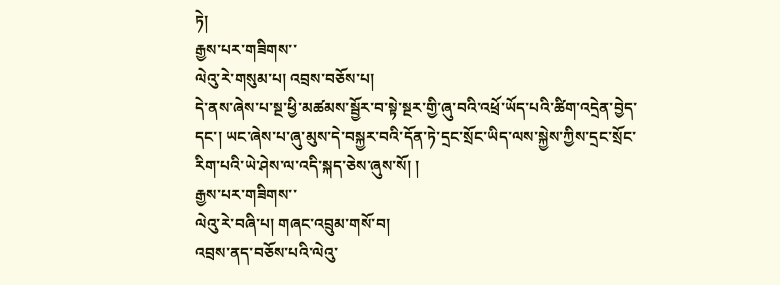ཏེ།
རྒྱས་པར་གཟིགས་་
ལེའུ་རེ་གསུམ་པ། འབྲས་བཅོས་པ།
དེ་ནས་ཞེས་པ་སྔ་ཕྱི་མཚམས་སྦྱོར་བ་སྟེ་སྔར་གྱི་ཞུ་བའི་འཕྲོ་ཡོད་པའི་ཚིག་འདྲེན་བྱེད་དང་། ཡང་ཞེས་པ་ཞུ་མུས་དེ་བསྐྱར་བའི་དོན་ཏེ་དྲང་སྲོང་ཡིད་ལས་སྐྱེས་ཀྱིས་དྲང་སྲོང་རིག་པའི་ཡེ་ཤེས་ལ་འདི་སྐད་ཅེས་ཞུས་སོ། །
རྒྱས་པར་གཟིགས་་
ལེའུ་རེ་བཞི་པ། གཞང་འབྲུམ་གསོ་བ།
འབྲས་ནད་བཅོས་པའི་ལེའུ་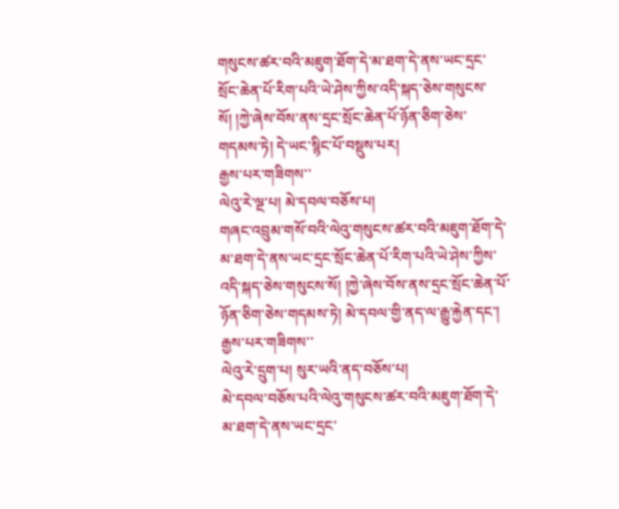གསུངས་ཚར་བའི་མཇུག་ཐོག་དེ་མ་ཐག་དེ་ནས་ཡང་དྲང་སྲོང་ཆེན་པོ་རིག་པའི་ཡེ་ཤེས་ཀྱིས་འདི་སྐད་ཅེས་གསུངས་སོ། །ཀྱེ་ཞེས་བོས་ནས་དྲང་སྲོང་ཆེན་པོ་ཉོན་ཅིག་ཅེས་གདམས་ཏེ། དེ་ཡང་སྙིང་པོ་བསྡུས་པར།
རྒྱས་པར་གཟིགས་་
ལེའུ་རེ་ལྔ་པ། མེ་དབལ་བཅོས་པ།
གཞང་འབྲུམ་གསོ་བའི་ལེའུ་གསུངས་ཚར་བའི་མཇུག་ཐོག་དེ་མ་ཐག་དེ་ནས་ཡང་དྲང་སྲོང་ཆེན་པོ་རིག་པའི་ཡེ་ཤེས་ཀྱིས་འདི་སྐད་ཅེས་གསུངས་སོ། །ཀྱེ་ཞེས་བོས་ནས་དྲང་སྲོང་ཆེན་པོ་ཉོན་ཅིག་ཅེས་གདམས་ཏེ། མེ་དབལ་གྱི་ནད་ལ་རྒྱུ་རྐྱེན་དང་།
རྒྱས་པར་གཟིགས་་
ལེའུ་རེ་དྲུག་པ། སུར་ཡའི་ནད་བཅོས་པ།
མེ་དབལ་བཅོས་པའི་ལེའུ་གསུངས་ཚར་བའི་མཇུག་ཐོག་དེ་མ་ཐག་དེ་ནས་ཡང་དྲང་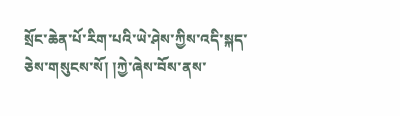སྲོང་ཆེན་པོ་རིག་པའི་ཡེ་ཤེས་ཀྱིས་འདི་སྐད་ཅེས་གསུངས་སོ། །ཀྱེ་ཞེས་བོས་ནས་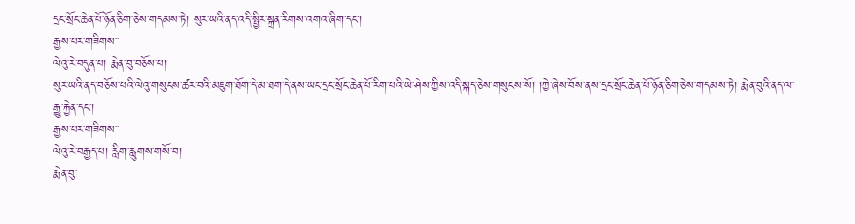དྲང་སྲོང་ཆེན་པོ་ཉོན་ཅིག་ཅེས་གདམས་ཏེ། སུར་ཡའི་ནད་འདི་སྤྱིར་སྐྲན་རིགས་འགའ་ཞིག་དང་།
རྒྱས་པར་གཟིགས་་
ལེའུ་རེ་བདུན་པ། རྨེན་བུ་བཅོས་པ།
སུར་ཡའི་ནད་བཅོས་པའི་ལེའུ་གསུངས་ཚར་བའི་མཇུག་ཐོག་དེ་མ་ཐག་དེ་ནས་ཡང་དྲང་སྲོང་ཆེན་པོ་རིག་པའི་ཡེ་ཤེས་ཀྱིས་འདི་སྐད་ཅེས་གསུངས་སོ། །ཀྱེ་ཞེས་བོས་ནས་དྲང་སྲོང་ཆེན་པོ་ཉོན་ཅིག་ཅེས་གདམས་ཏེ། རྨེན་བུའི་ནད་ལ་རྒྱུ་རྐྱེན་དང་།
རྒྱས་པར་གཟིགས་་
ལེའུ་རེ་བརྒྱད་པ། རླིག་རླུགས་གསོ་བ།
རྨེན་བུ་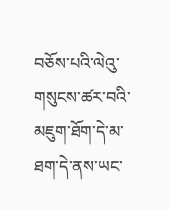བཅོས་པའི་ལེའུ་གསུངས་ཚར་བའི་མཇུག་ཐོག་དེ་མ་ཐག་དེ་ནས་ཡང་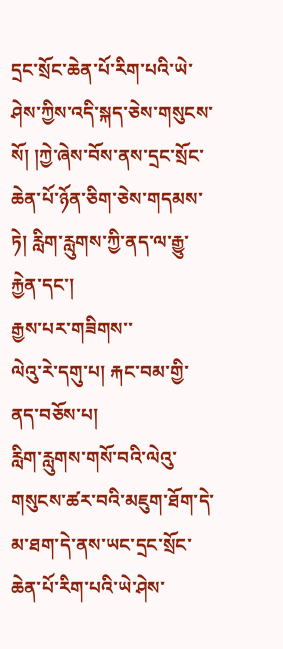དྲང་སྲོང་ཆེན་པོ་རིག་པའི་ཡེ་ཤེས་ཀྱིས་འདི་སྐད་ཅེས་གསུངས་སོ། །ཀྱེ་ཞེས་བོས་ནས་དྲང་སྲོང་ཆེན་པོ་ཉོན་ཅིག་ཅེས་གདམས་ཏེ། རླིག་རླུགས་ཀྱི་ནད་ལ་རྒྱུ་རྐྱེན་དང་།
རྒྱས་པར་གཟིགས་་
ལེའུ་རེ་དགུ་པ། རྐང་བམ་གྱི་ནད་བཅོས་པ།
རླིག་རླུགས་གསོ་བའི་ལེའུ་གསུངས་ཚར་བའི་མཇུག་ཐོག་དེ་མ་ཐག་དེ་ནས་ཡང་དྲང་སྲོང་ཆེན་པོ་རིག་པའི་ཡེ་ཤེས་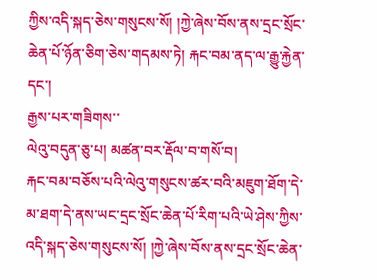ཀྱིས་འདི་སྐད་ཅེས་གསུངས་སོ། །ཀྱེ་ཞེས་བོས་ནས་དྲང་སྲོང་ཆེན་པོ་ཉོན་ཅིག་ཅེས་གདམས་ཏེ། རྐང་བམ་ནད་ལ་རྒྱུ་རྐྱེན་དང་།
རྒྱས་པར་གཟིགས་་
ལེའུ་བདུན་ཅུ་པ། མཚན་བར་རྡོལ་བ་གསོ་བ།
རྐང་བམ་བཅོས་པའི་ལེའུ་གསུངས་ཚར་བའི་མཇུག་ཐོག་དེ་མ་ཐག་དེ་ནས་ཡང་དྲང་སྲོང་ཆེན་པོ་རིག་པའི་ཡེ་ཤེས་ཀྱིས་འདི་སྐད་ཅེས་གསུངས་སོ། །ཀྱེ་ཞེས་བོས་ནས་དྲང་སྲོང་ཆེན་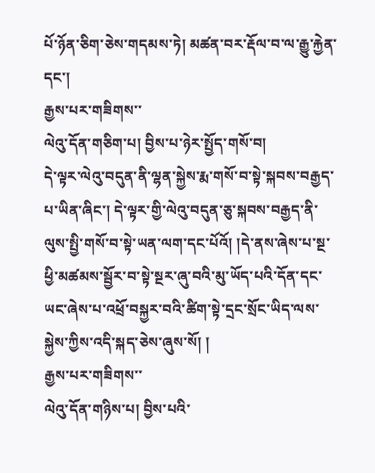པོ་ཉོན་ཅིག་ཅེས་གདམས་ཏེ། མཚན་བར་རྡོལ་བ་ལ་རྒྱུ་རྐྱེན་དང་།
རྒྱས་པར་གཟིགས་་
ལེའུ་དོན་གཅིག་པ། བྱིས་པ་ཉེར་སྤྱོད་གསོ་བ།
དེ་ལྟར་ལེའུ་བདུན་ནི་ལྷན་སྐྱེས་རྨ་གསོ་བ་སྟེ་སྐབས་བརྒྱད་པ་ཡིན་ཞིང་། དེ་ལྟར་གྱི་ལེའུ་བདུན་ཅུ་སྐབས་བརྒྱད་ནི་ལུས་སྤྱི་གསོ་བ་སྟེ་ཡན་ལག་དང་པོའོ། །དེ་ནས་ཞེས་པ་སྔ་ཕྱི་མཚམས་སྦྱོར་བ་སྟེ་སྔར་ཞུ་བའི་མུ་ཡོད་པའི་དོན་དང་ཡང་ཞེས་པ་འཕྲོ་བསྐྱར་བའི་ཚིག་སྟེ་དྲང་སྲོང་ཡིད་ལས་སྐྱེས་ཀྱིས་འདི་སྐད་ཅེས་ཞུས་སོ། །
རྒྱས་པར་གཟིགས་་
ལེའུ་དོན་གཉིས་པ། བྱིས་པའི་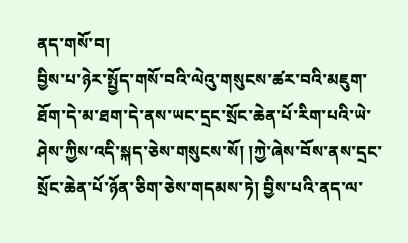ནད་གསོ་བ།
བྱིས་པ་ཉེར་སྤྱོད་གསོ་བའི་ལེའུ་གསུངས་ཚར་བའི་མཇུག་ཐོག་དེ་མ་ཐག་དེ་ནས་ཡང་དྲང་སྲོང་ཆེན་པོ་རིག་པའི་ཡེ་ཤེས་ཀྱིས་འདི་སྐད་ཅེས་གསུངས་སོ། །ཀྱེ་ཞེས་བོས་ནས་དྲང་སྲོང་ཆེན་པོ་ཉོན་ཅིག་ཅེས་གདམས་ཏེ། བྱིས་པའི་ནད་ལ་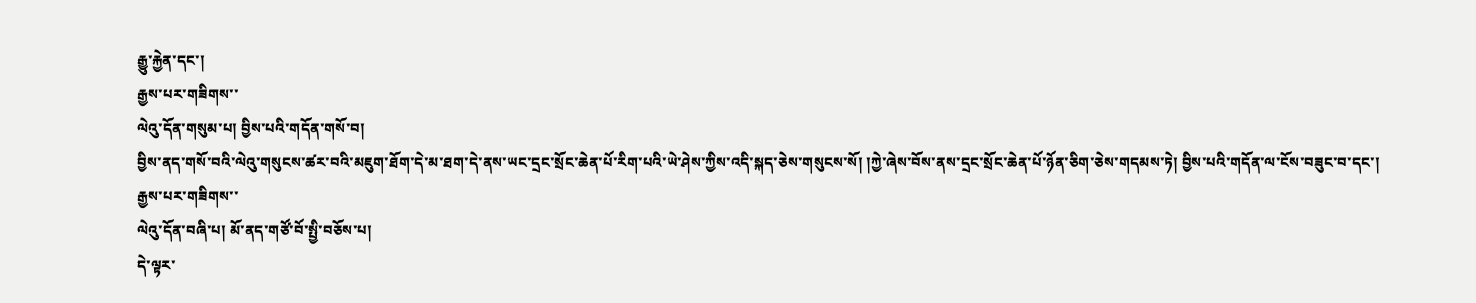རྒྱུ་རྐྱེན་དང་།
རྒྱས་པར་གཟིགས་་
ལེའུ་དོན་གསུམ་པ། བྱིས་པའི་གདོན་གསོ་བ།
བྱིས་ནད་གསོ་བའི་ལེའུ་གསུངས་ཚར་བའི་མཇུག་ཐོག་དེ་མ་ཐག་དེ་ནས་ཡང་དྲང་སྲོང་ཆེན་པོ་རིག་པའི་ཡེ་ཤེས་ཀྱིས་འདི་སྐད་ཅེས་གསུངས་སོ། །ཀྱེ་ཞེས་བོས་ནས་དྲང་སྲོང་ཆེན་པོ་ཉོན་ཅིག་ཅེས་གདམས་ཏེ། བྱིས་པའི་གདོན་ལ་ངོས་བཟུང་བ་དང་།
རྒྱས་པར་གཟིགས་་
ལེའུ་དོན་བཞི་པ། མོ་ནད་གཙོ་བོ་སྤྱི་བཅོས་པ།
དེ་ལྟར་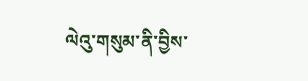ལེའུ་གསུམ་ནི་བྱིས་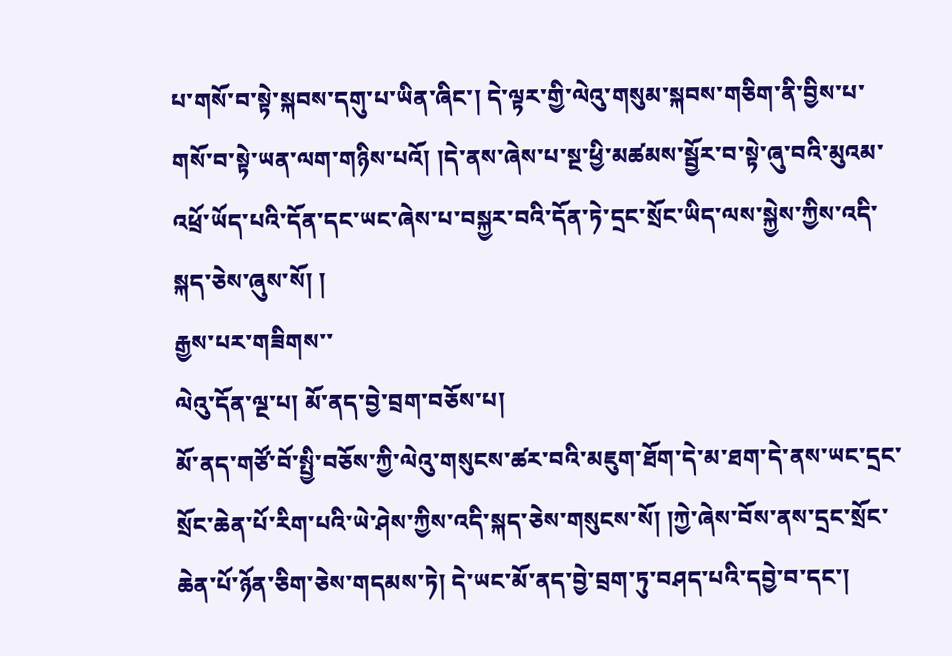པ་གསོ་བ་སྟེ་སྐབས་དགུ་པ་ཡིན་ཞིང་། དེ་ལྟར་གྱི་ལེའུ་གསུམ་སྐབས་གཅིག་ནི་བྱིས་པ་གསོ་བ་སྟེ་ཡན་ལག་གཉིས་པའོ། །དེ་ནས་ཞེས་པ་སྔ་ཕྱི་མཚམས་སྦྱོར་བ་སྟེ་ཞུ་བའི་མུའམ་འཕྲོ་ཡོད་པའི་དོན་དང་ཡང་ཞེས་པ་བསྐྱར་བའི་དོན་ཏེ་དྲང་སྲོང་ཡིད་ལས་སྐྱེས་ཀྱིས་འདི་སྐད་ཅེས་ཞུས་སོ། །
རྒྱས་པར་གཟིགས་་
ལེའུ་དོན་ལྔ་པ། མོ་ནད་བྱེ་བྲག་བཅོས་པ།
མོ་ནད་གཙོ་བོ་སྤྱི་བཅོས་ཀྱི་ལེའུ་གསུངས་ཚར་བའི་མཇུག་ཐོག་དེ་མ་ཐག་དེ་ནས་ཡང་དྲང་སྲོང་ཆེན་པོ་རིག་པའི་ཡེ་ཤེས་ཀྱིས་འདི་སྐད་ཅེས་གསུངས་སོ། །ཀྱེ་ཞེས་བོས་ནས་དྲང་སྲོང་ཆེན་པོ་ཉོན་ཅིག་ཅེས་གདམས་ཏེ། དེ་ཡང་མོ་ནད་བྱེ་བྲག་ཏུ་བཤད་པའི་དབྱེ་བ་དང་།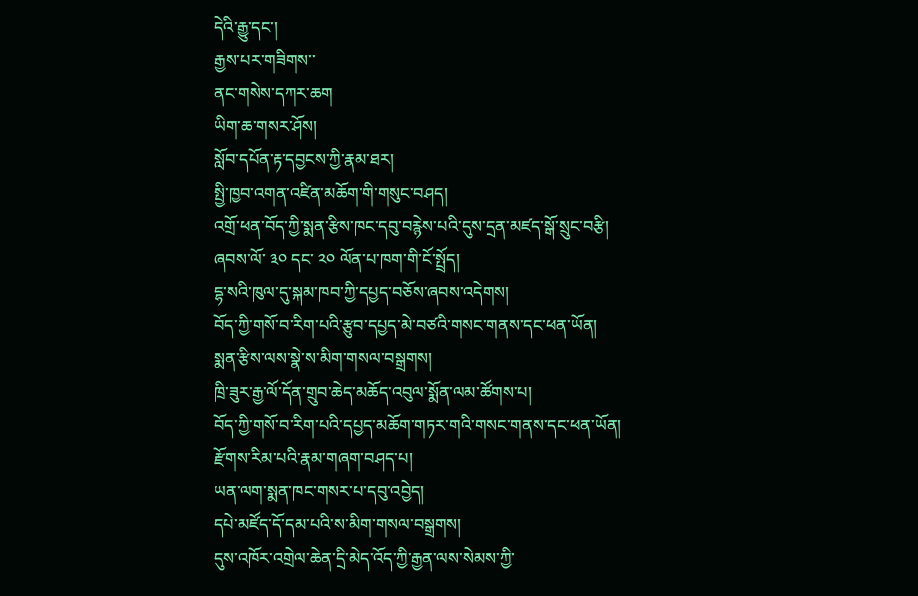དེའི་རྒྱུ་དང་།
རྒྱས་པར་གཟིགས་་
ནང་གསེས་དཀར་ཆག
ཡིག་ཆ་གསར་ཤོས།
སློབ་དཔོན་རྟ་དབྱངས་ཀྱི་རྣམ་ཐར།
སྤྱི་ཁྱབ་འགན་འཛིན་མཆོག་གི་གསུང་བཤད།
འགྲོ་ཕན་བོད་ཀྱི་སྨན་རྩིས་ཁང་དབུ་བརྙེས་པའི་དུས་དྲན་མཛད་སྒོ་སྲུང་བརྩི།
ཞབས་ལོ་ ༣༠ དང་ ༢༠ ལོན་པ་ཁག་གི་ངོ་སྤྲོད།
དྷ་སའི་ཁུལ་དུ་སྐམ་ཁབ་ཀྱི་དཔྱད་བཅོས་ཞབས་འདེགས།
བོད་ཀྱི་གསོ་བ་རིག་པའི་རྩུབ་དཔྱད་མེ་བཙའི་གསང་གནས་དང་ཕན་ཡོན།
སྨན་རྩིས་ལས་སྣེ་ས་མིག་གསལ་བསྒྲགས།
ཁྲི་ཟུར་རྒྱ་ལོ་དོན་གྲུབ་ཆེད་མཆོད་འབུལ་སྨོན་ལམ་ཚོགས་པ།
བོད་ཀྱི་གསོ་བ་རིག་པའི་དཔྱད་མཆོག་གཏར་གའི་གསང་གནས་དང་ཕན་ཡོན།
རྫོགས་རིམ་པའི་རྣམ་གཞག་བཤད་པ།
ཡན་ལག་སྨན་ཁང་གསར་པ་དབུ་འབྱེད།
དཔེ་མཛོད་དོ་དམ་པའི་ས་མིག་གསལ་བསྒྲགས།
དུས་འཁོར་འགྲེལ་ཆེན་དྲི་མེད་འོད་ཀྱི་རྒྱན་ལས་སེམས་ཀྱི་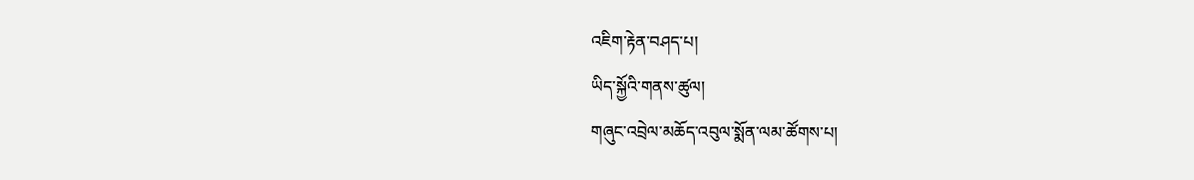འཇིག་རྟེན་བཤད་པ།
ཡིད་སྐྱོའི་གནས་ཚུལ།
གཞུང་འབྲེལ་མཆོད་འབུལ་སྨོན་ལམ་ཚོགས་པ།